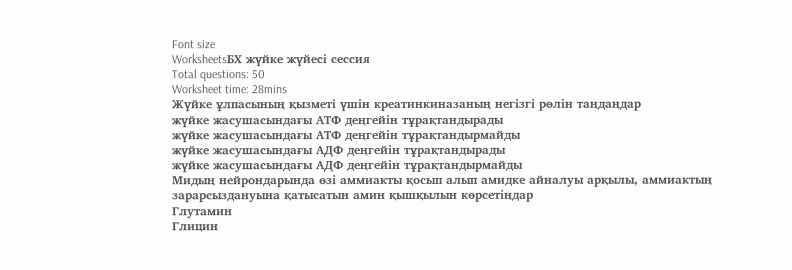Font size
WorksheetsБХ жүйке жүйесі сессия
Total questions: 50
Worksheet time: 28mins
Жүйке ұлпасының қызметі үшін креатинкиназаның негізгі рөлін таңдаңдар
жүйке жасушасындағы АТФ деңгейін тұрақтандырады
жүйке жасушасындағы АТФ деңгейін тұрақтандырмайды
жүйке жасушасындағы АДФ деңгейін тұрақтандырады
жүйке жасушасындағы АДФ деңгейін тұрақтандырмайды
Мидың нейрондарында өзі аммиакты қосып алып амидке айналуы арқылы, аммиактың зарарсыздануына қатысатын амин қышқылын көрсетіңдар
Глутамин
Глицин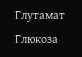Глутамат
Глюкоза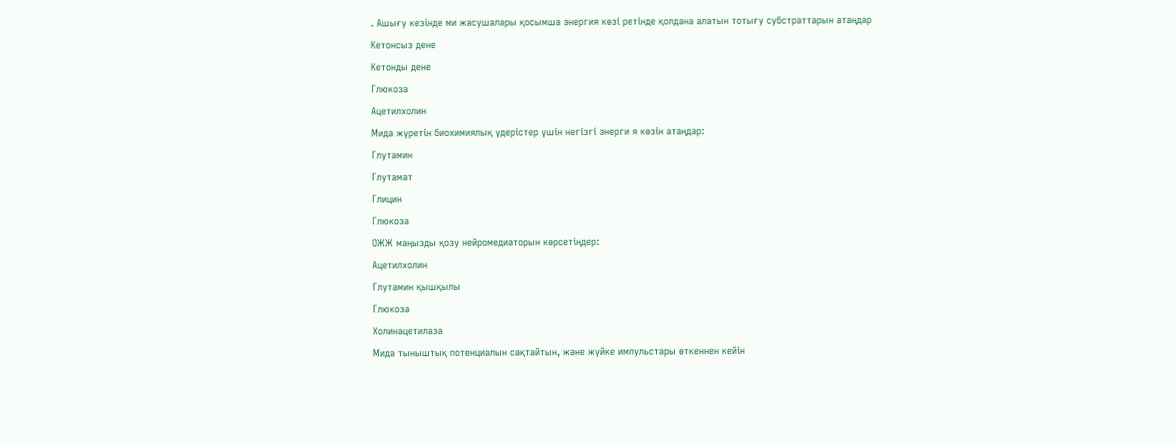. Ашығу кезінде ми жасушалары қосымша энергия көзі ретінде қолдана алатын тотығу субстраттарын атаңдар
Кетонсыз дене
Кетонды дене
Глюкоза
Ацетилхолин
Мида жүретін биохимиялық үдерістер үшін негізгі энерги я көзін атаңдар:
Глутамин
Глутамат
Глицин
Глюкоза
ОЖЖ маңызды қозу нейромедиаторын көрсетіңдер:
Ацетилхолин
Глутамин қышқылы
Глюкоза
Холинацетилаза
Мида тыныштық потенциалын сақтайтын, және жүйке импульстары өткеннен кейін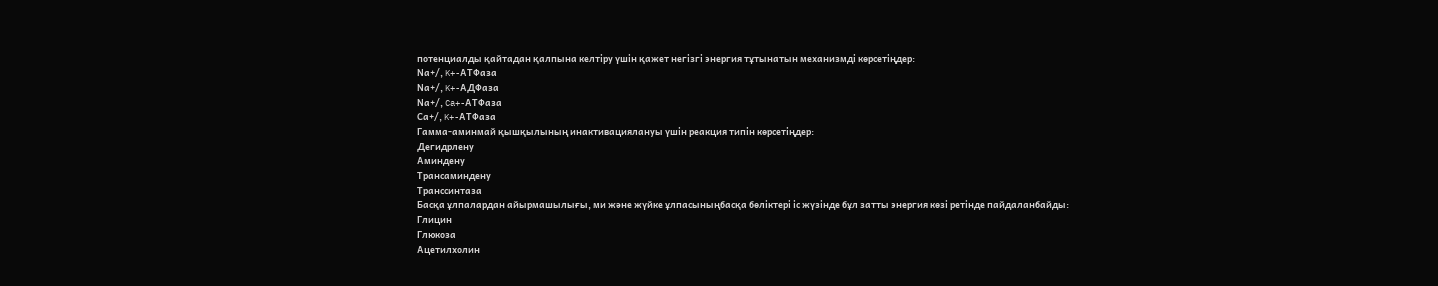потенциалды қайтадан қалпына келтіру үшін қажет негізгі энергия тұтынатын механизмді көрсетіңдер:
Nа+/, K+-АТФаза
Nа+/, K+-АДФаза
Nа+/, Ca+-АТФаза
Cа+/, K+-АТФаза
Гамма-аминмай қышқылының инактивациялануы үшін реакция типін көрсетіңдер:
Дегидрлену
Аминдену
Трансаминдену
Транссинтаза
Басқа ұлпалардан айырмашылығы, ми және жүйке ұлпасыныңбасқа бөліктері іс жүзінде бұл затты энергия көзі ретінде пайдаланбайды:
Глицин
Глюкоза
Ацетилхолин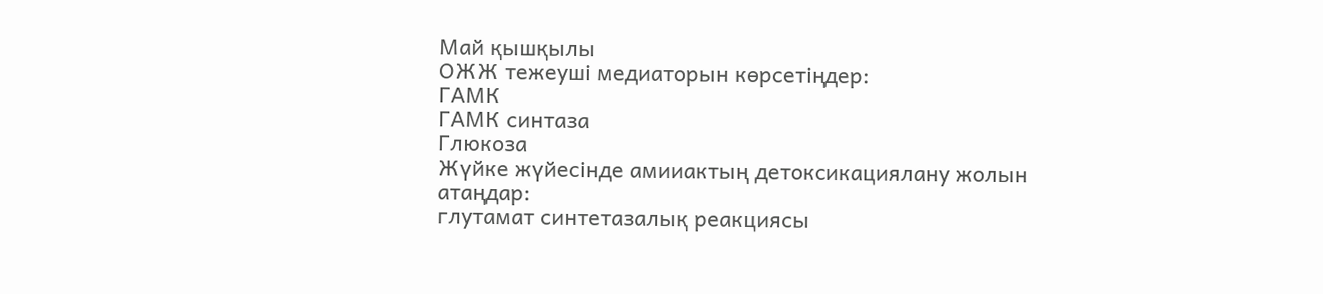Май қышқылы
ОЖЖ тежеуші медиаторын көрсетіңдер:
ГАМК
ГАМК синтаза
Глюкоза
Жүйке жүйесінде амииактың детоксикациялану жолын атаңдар:
глутамат синтетазалық реакциясы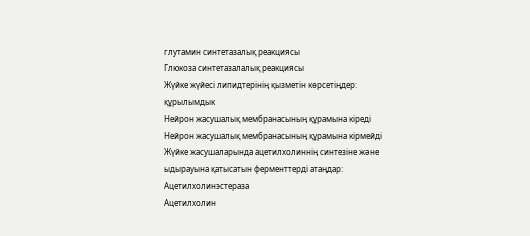глутамин синтетазалық реакциясы
Глюкоза синтетазалалық реакциясы
Жүйке жүйесі липидтерінің қызметін көрсетіңдер:
құрылымдык
Нейрон жасушалық мембранасының құрамына кіреді
Нейрон жасушалық мембранасының құрамына кірмейді
Жүйке жасушаларында ацетилхолиннің синтезіне және ыдырауына қатысатын ферменттерді атаңдар:
Ацетилхолинэстераза
Ацетилхолин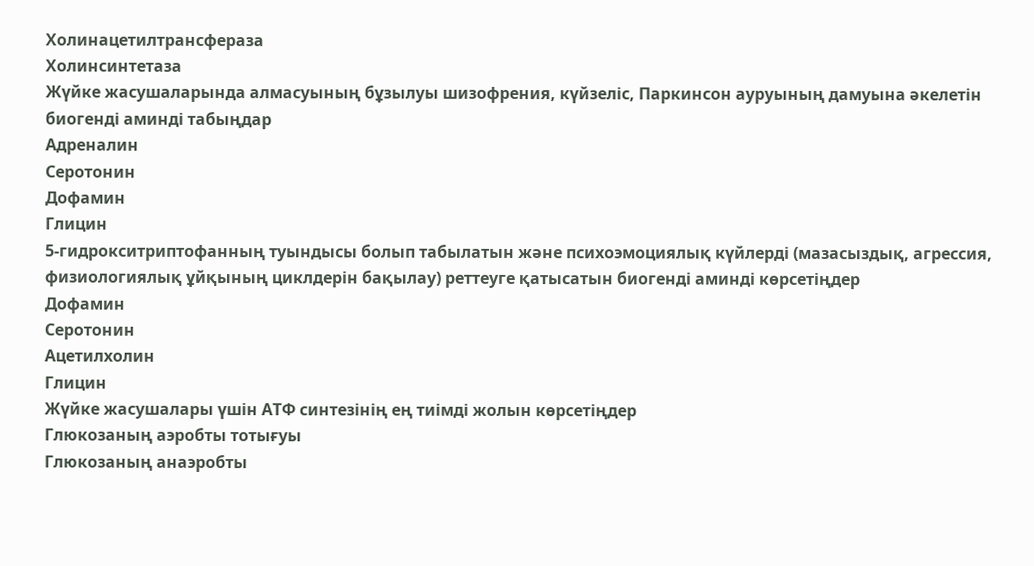Холинацетилтрансфераза
Холинсинтетаза
Жүйке жасушаларында алмасуының бұзылуы шизофрения, күйзеліс, Паркинсон ауруының дамуына әкелетін биогенді аминді табыңдар
Адреналин
Серотонин
Дофамин
Глицин
5-гидрокситриптофанның туындысы болып табылатын және психоэмоциялық күйлерді (мазасыздық, агрессия, физиологиялық ұйқының циклдерін бақылау) реттеуге қатысатын биогенді аминді көрсетіңдер
Дофамин
Серотонин
Ацетилхолин
Глицин
Жүйке жасушалары үшін АТФ синтезінің ең тиімді жолын көрсетіңдер
Глюкозаның аэробты тотығуы
Глюкозаның анаэробты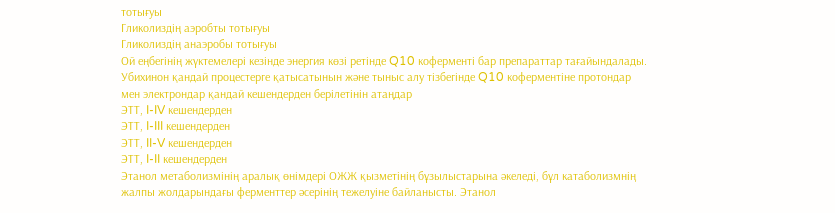тотығуы
Гликолиздің аэробты тотығуы
Гликолиздің анаэробы тотығуы
Ой еңбегінің жүктемелері кезінде энергия көзі ретінде Q10 коферменті бар препараттар тағайындалады. Убихинон қандай процестерге қатысатынын және тыныс алу тізбегінде Q10 коферментіне протондар мен электрондар қандай кешендерден берілетінін атаңдар
ЭТТ, I-IV кешендерден
ЭТТ, I-III кешендерден
ЭТТ, II-V кешендерден
ЭТТ, I-II кешендерден
Этанол метаболизмінің аралық өнімдері ОЖЖ қызметінің бұзылыстарына әкеледі, бұл катаболизмнің жалпы жолдарындағы ферменттер әсерінің тежелуіне байланысты. Этанол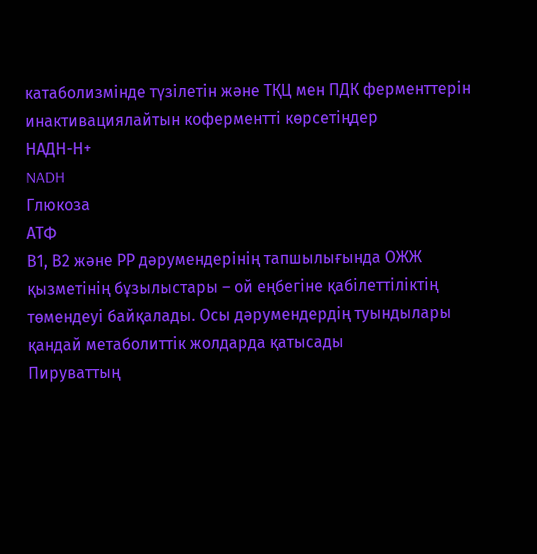катаболизмінде түзілетін және ТҚЦ мен ПДК ферменттерін инактивациялайтын коферментті көрсетіңдер
HAДН-Н+
NADH
Глюкоза
АТФ
В1, В2 және РР дәрумендерінің тапшылығында ОЖЖ қызметінің бұзылыстары – ой еңбегіне қабілеттіліктің төмендеуі байқалады. Осы дәрумендердің туындылары қандай метаболиттік жолдарда қатысады
Пируваттың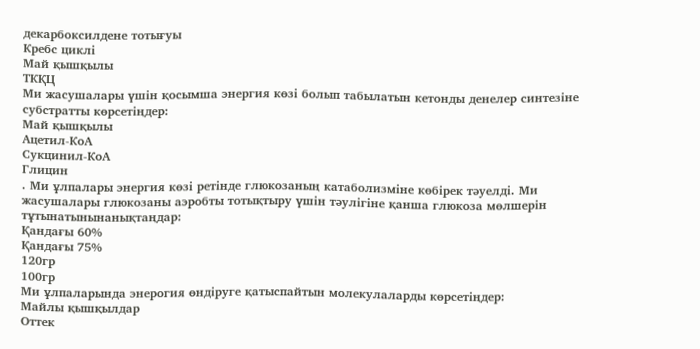декарбоксилдене тотығуы
Кребс циклі
Май қышқылы
ТКҚЦ
Ми жасушалары үшін қосымша энергия көзі болып табылатын кетонды денелер синтезіне субстратты көрсетіңдер:
Май қышқылы
Ацетил-КоА
Сукцинил-КоА
Глицин
. Ми ұлпалары энергия көзі ретінде глюкозаның катаболизміне көбірек тәуелді. Ми жасушалары глюкозаны аэробты тотықтыру үшін тәулігіне қанша глюкоза мөлшерін тұтынатынынанықтаңдар:
Қандағы 60%
Қандағы 75%
120гр
100гр
Ми ұлпаларында энерогия өндіруге қатыспайтын молекулаларды көрсетіңдер:
Майлы қышқылдар
Оттек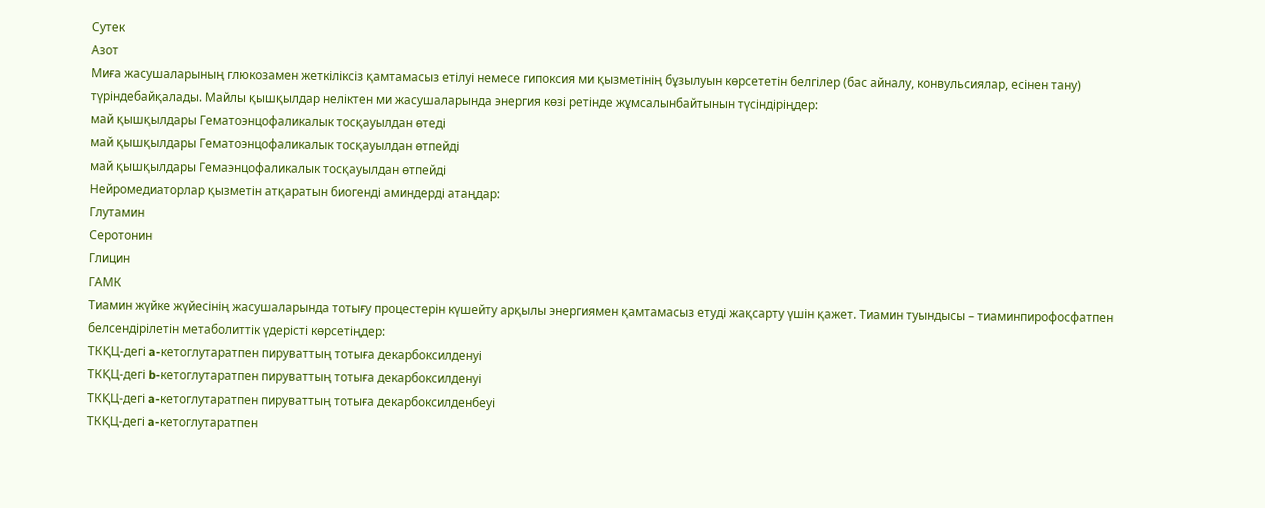Сутек
Азот
Миға жасушаларының глюкозамен жеткіліксіз қамтамасыз етілуі немесе гипоксия ми қызметінің бұзылуын көрсететін белгілер (бас айналу, конвульсиялар, есінен тану) түріндебайқалады. Майлы қышқылдар неліктен ми жасушаларында энергия көзі ретінде жұмсалынбайтынын түсіндіріңдер:
май қышқылдары Гематоэнцофаликалык тосқауылдан өтеді
май қышқылдары Гематоэнцофаликалык тосқауылдан өтпейді
май қышқылдары Гемаэнцофаликалык тосқауылдан өтпейді
Нейромедиаторлар қызметін атқаратын биогенді аминдерді атаңдар:
Глутамин
Серотонин
Глицин
ГАМК
Тиамин жүйке жүйесінің жасушаларында тотығу процестерін күшейту арқылы энергиямен қамтамасыз етуді жақсарту үшін қажет. Тиамин туындысы – тиаминпирофосфатпен белсендірілетін метаболиттік үдерісті көрсетіңдер:
ТКҚЦ-дегі a-кетоглутаратпен пируваттың тотыға декарбоксилденуі
ТКҚЦ-дегі b-кетоглутаратпен пируваттың тотыға декарбоксилденуі
ТКҚЦ-дегі a-кетоглутаратпен пируваттың тотыға декарбоксилденбеуі
ТКҚЦ-дегі a-кетоглутаратпен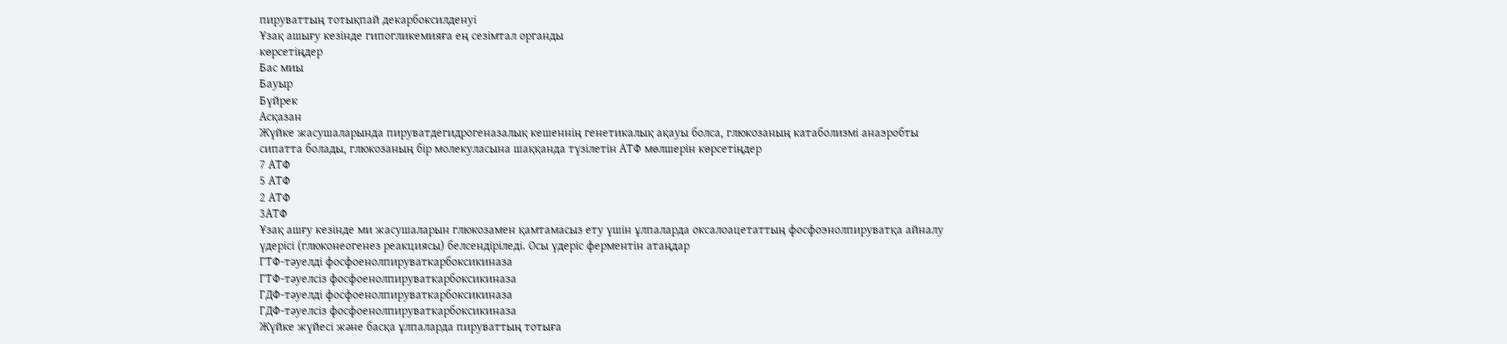пируваттың тотықпай декарбоксилденуі
Ұзақ ашығу кезінде гипогликемияға ең сезімтал органды
көрсетіңдер
Бас миы
Бауыр
Бүйрек
Асқазан
Жүйке жасушаларында пируватдегидрогеназалық кешеннің генетикалық ақауы болса, глюкозаның катаболизмі анаэробты сипатта болады, глюкозаның бір молекуласына шаққанда түзілетін АТФ мөлшерін көрсетіңдер
7 АТФ
5 АТФ
2 АТФ
3АТФ
Ұзақ ашғу кезінде ми жасушаларын глюкозамен қамтамасыз ету үшін ұлпаларда оксалоацетаттың фосфоэнолпируватқа айналу үдерісі (глюконеогенез реакциясы) белсендіріледі. Осы үдеріс ферментін атаңдар
ГТФ-тәуелді фосфоенолпируваткарбоксикиназа
ГТФ-тәуелсіз фосфоенолпируваткарбоксикиназа
ГДФ-тәуелді фосфоенолпируваткарбоксикиназа
ГДФ-тәуелсіз фосфоенолпируваткарбоксикиназа
Жүйке жүйесі және басқа ұлпаларда пируваттың тотыға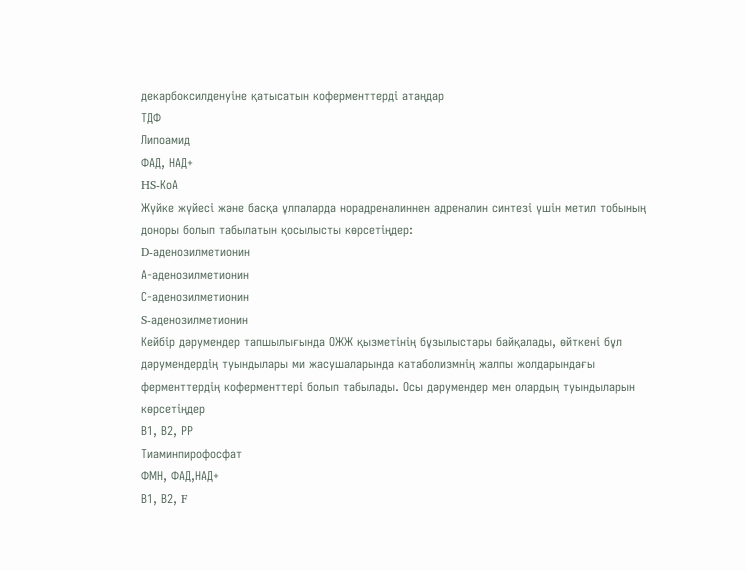декарбоксилденуіне қатысатын коферменттерді атаңдар
ТДФ
Липоамид
ФАД, НАД+
HS-КоА
Жүйке жүйесі және басқа ұлпаларда норадреналиннен адреналин синтезі үшін метил тобының доноры болып табылатын қосылысты көрсетіңдер:
D-аденозилметионин
А-аденозилметионин
С-аденозилметионин
S-аденозилметионин
Кейбір дәрумендер тапшылығында ОЖЖ қызметінің бұзылыстары байқалады, өйткені бұл дәрумендердің туындылары ми жасушаларында катаболизмнің жалпы жолдарындағы ферменттердің коферменттері болып табылады. Осы дәрумендер мен олардың туындыларын көрсетіңдер
В1, В2, РР
Тиаминпирофосфат
ФМН, ФАД,НАД+
В1, В2, F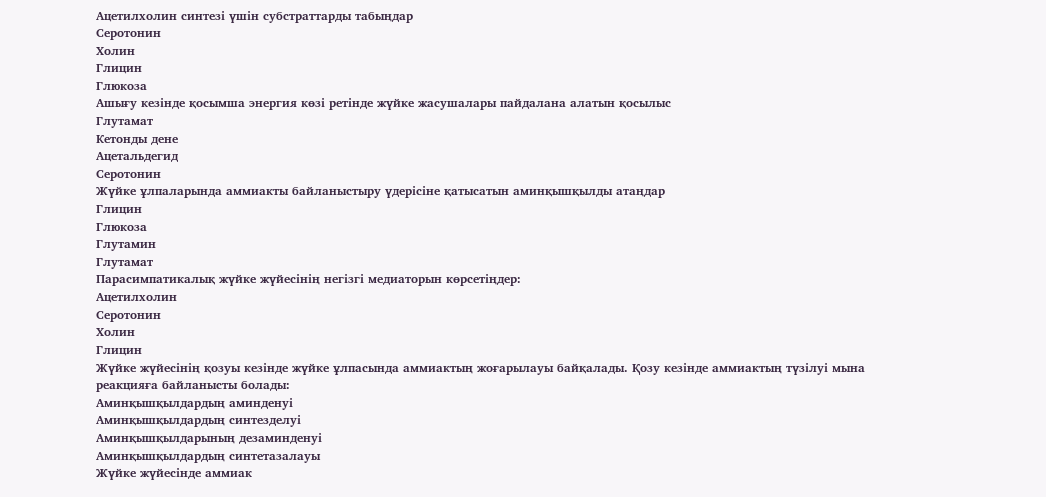Ацетилхолин синтезі үшін субстраттарды табыңдар
Серотонин
Холин
Глицин
Глюкоза
Ашығу кезінде қосымша энергия көзі ретінде жүйке жасушалары пайдалана алатын қосылыс
Глутамат
Кетонды дене
Ацетальдегид
Серотонин
Жүйке ұлпаларында аммиакты байланыстыру үдерісіне қатысатын аминқышқылды атаңдар
Глицин
Глюкоза
Глутамин
Глутамат
Парасимпатикалық жүйке жүйесінің негізгі медиаторын көрсетіңдер:
Ацетилхолин
Серотонин
Холин
Глицин
Жүйке жүйесінің қозуы кезінде жүйке ұлпасында аммиактың жоғарылауы байқалады. Қозу кезінде аммиактың түзілуі мына реакцияға байланысты болады:
Аминқышқылдардың аминденуі
Аминқышқылдардың синтезделуі
Аминқышқылдарының дезаминденуі
Аминқышқылдардың синтетазалауы
Жүйке жүйесінде аммиак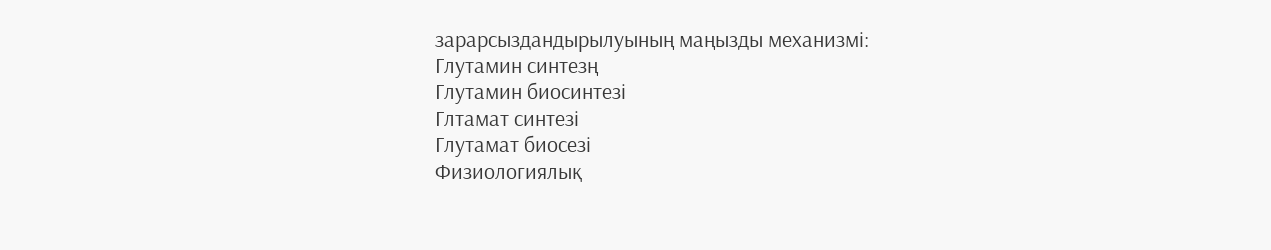зарарсыздандырылуының маңызды механизмі:
Глутамин синтезң
Глутамин биосинтезі
Глтамат синтезі
Глутамат биосезі
Физиологиялық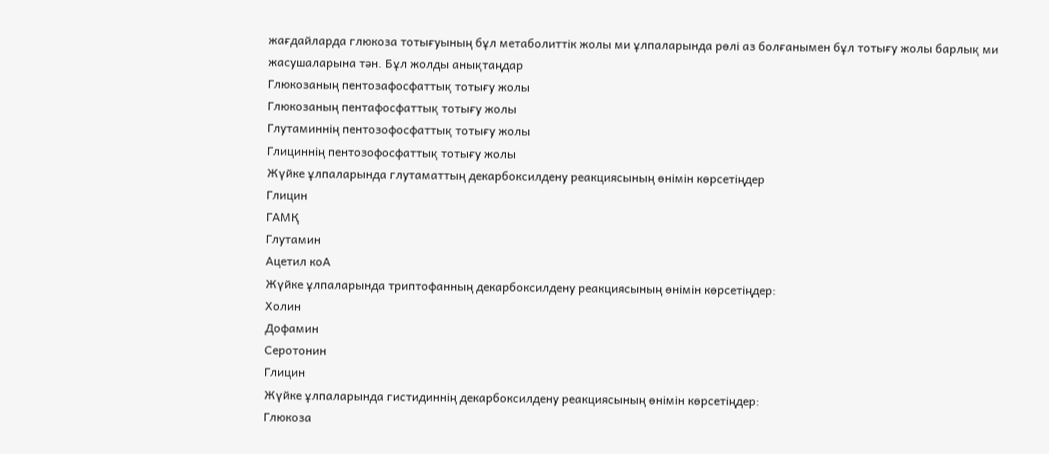жағдайларда глюкоза тотығуының бұл метаболиттік жолы ми ұлпаларында рөлі аз болғанымен бұл тотығу жолы барлық ми жасушаларына тән. Бұл жолды анықтаңдар
Глюкозаның пентозафосфаттық тотығу жолы
Глюкозаның пентафосфаттық тотығу жолы
Глутаминнің пентозофосфаттық тотығу жолы
Глициннің пентозофосфаттық тотығу жолы
Жүйке ұлпаларында глутаматтың декарбоксилдену реакциясының өнімін көрсетіңдер
Глицин
ГАМҚ
Глутамин
Ацетил коА
Жүйке ұлпаларында триптофанның декарбоксилдену реакциясының өнімін көрсетіңдер:
Холин
Дофамин
Серотонин
Глицин
Жүйке ұлпаларында гистидиннің декарбоксилдену реакциясының өнімін көрсетіңдер:
Глюкоза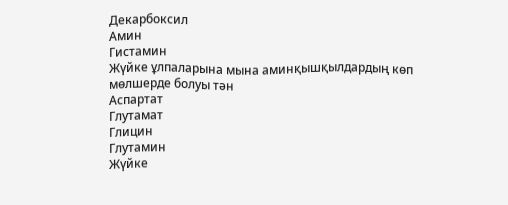Декарбоксил
Амин
Гистамин
Жүйке ұлпаларына мына аминқышқылдардың көп мөлшерде болуы тән
Аспартат
Глутамат
Глицин
Глутамин
Жүйке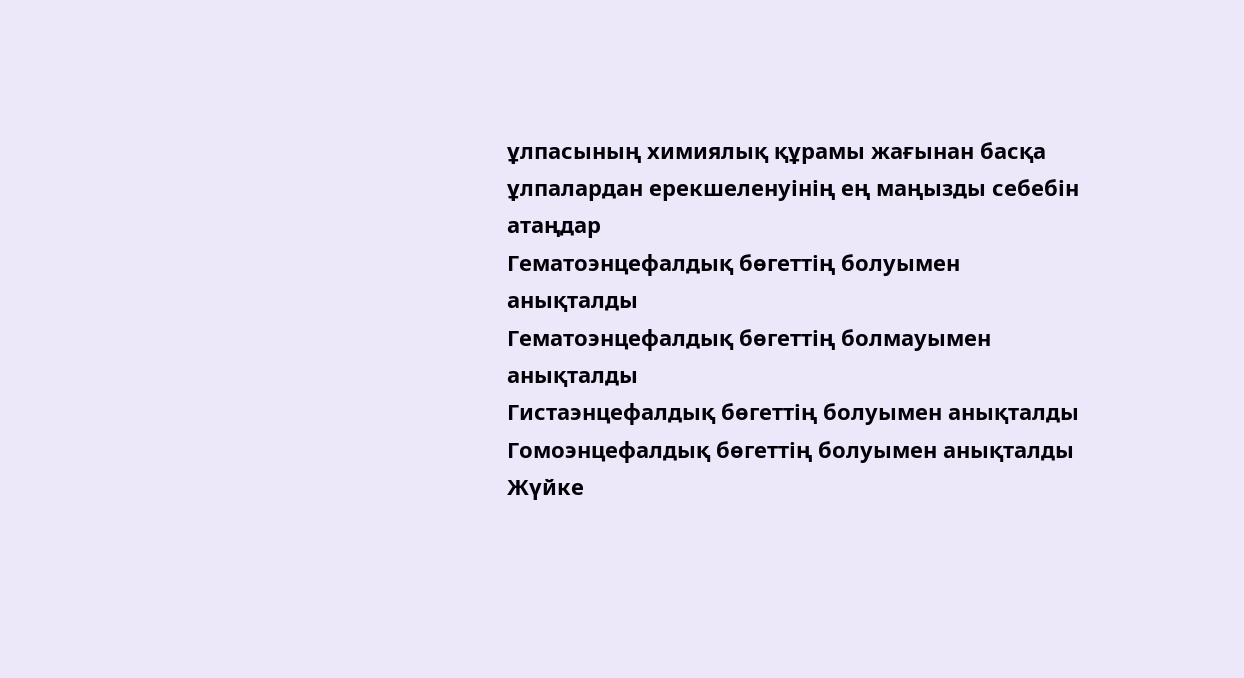ұлпасының химиялық құрамы жағынан басқа ұлпалардан ерекшеленуінің ең маңызды себебін атаңдар
Гематоэнцефалдық бөгеттің болуымен анықталды
Гематоэнцефалдық бөгеттің болмауымен анықталды
Гистаэнцефалдық бөгеттің болуымен анықталды
Гомоэнцефалдық бөгеттің болуымен анықталды
Жүйке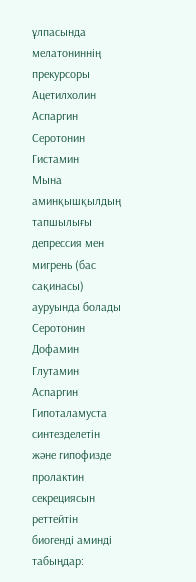ұлпасында мелатониннің прекурсоры
Ацетилхолин
Аспаргин
Серотонин
Гистамин
Мына аминқышқылдың тапшылығы депрессия мен мигрень (бас сақинасы) ауруында болады
Серотонин
Дофамин
Глутамин
Аспаргин
Гипоталамуста синтезделетін және гипофизде пролактин секрециясын реттейтін биогенді аминді табыңдар: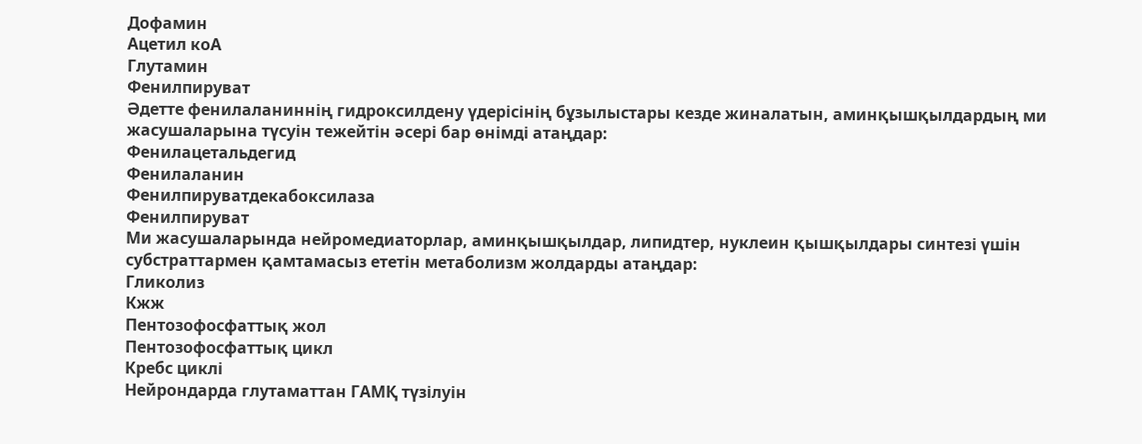Дофамин
Ацетил коА
Глутамин
Фенилпируват
Әдетте фенилаланиннің гидроксилдену үдерісінің бұзылыстары кезде жиналатын, аминқышқылдардың ми жасушаларына түсуін тежейтін әсері бар өнімді атаңдар:
Фенилацетальдегид
Фенилаланин
Фенилпируватдекабоксилаза
Фенилпируват
Ми жасушаларында нейромедиаторлар, аминқышқылдар, липидтер, нуклеин қышқылдары синтезі үшін субстраттармен қамтамасыз ететін метаболизм жолдарды атаңдар:
Гликолиз
Кжж
Пентозофосфаттық жол
Пентозофосфаттық цикл
Кребс циклі
Нейрондарда глутаматтан ГАМҚ түзілуін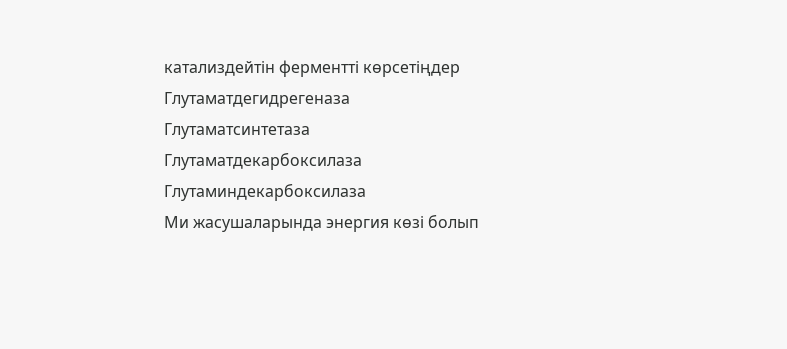катализдейтін ферментті көрсетіңдер
Глутаматдегидрегеназа
Глутаматсинтетаза
Глутаматдекарбоксилаза
Глутаминдекарбоксилаза
Ми жасушаларында энергия көзі болып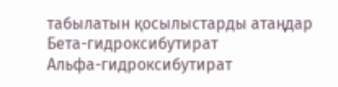табылатын қосылыстарды атаңдар
Бета-гидроксибутират
Альфа-гидроксибутират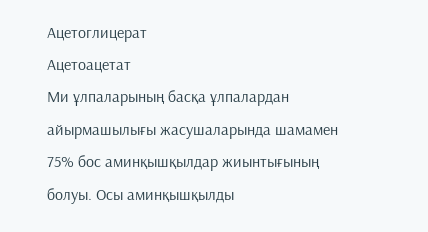Ацетоглицерат
Ацетоацетат
Ми ұлпаларының басқа ұлпалардан айырмашылығы жасушаларында шамамен 75% бос аминқышқылдар жиынтығының болуы. Осы аминқышқылды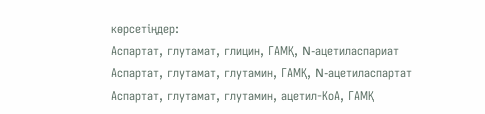көрсетіңдер:
Аспартат, глутамат, глицин, ГАМҚ, N-ацетиласпариат
Аспартат, глутамат, глутамин, ГАМҚ, N-ацетиласпартат
Аспартат, глутамат, глутамин, ацетил-КоА, ГАМҚ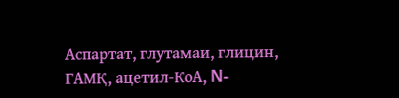Аспартат, глутамаи, глицин, ГАМҚ, ацетил-КоА, N-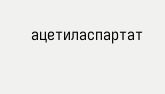ацетиласпартат